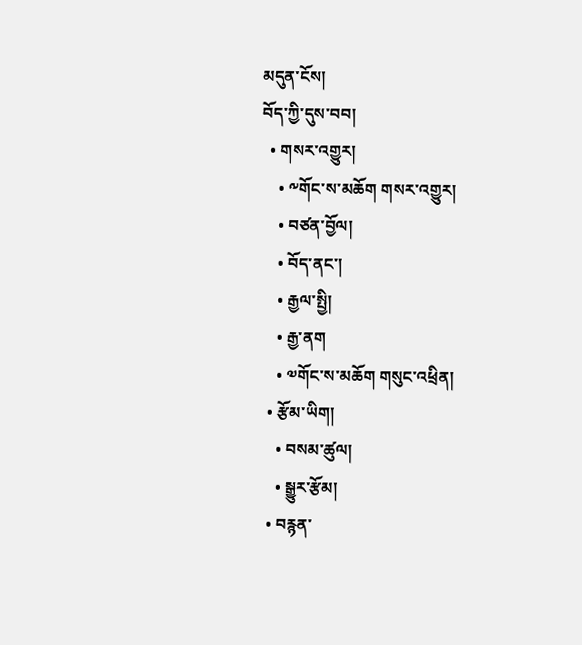མདུན་ངོས།
བོད་ཀྱི་དུས་བབ།
  • གསར་འགྱུར།
    • ༸གོང་ས་མཆོག གསར་འགྱུར།
    • བཙན་བྱོལ།
    • བོད་ནང་།
    • རྒྱལ་སྤྱི།
    • རྒྱ་ནག
    • ༧གོང་ས་མཆོག གསུང་འཕྲིན།
  • རྩོམ་ཡིག།
    • བསམ་ཚུལ།
    • སྒྱུར་རྩོམ།
  • བརྙན་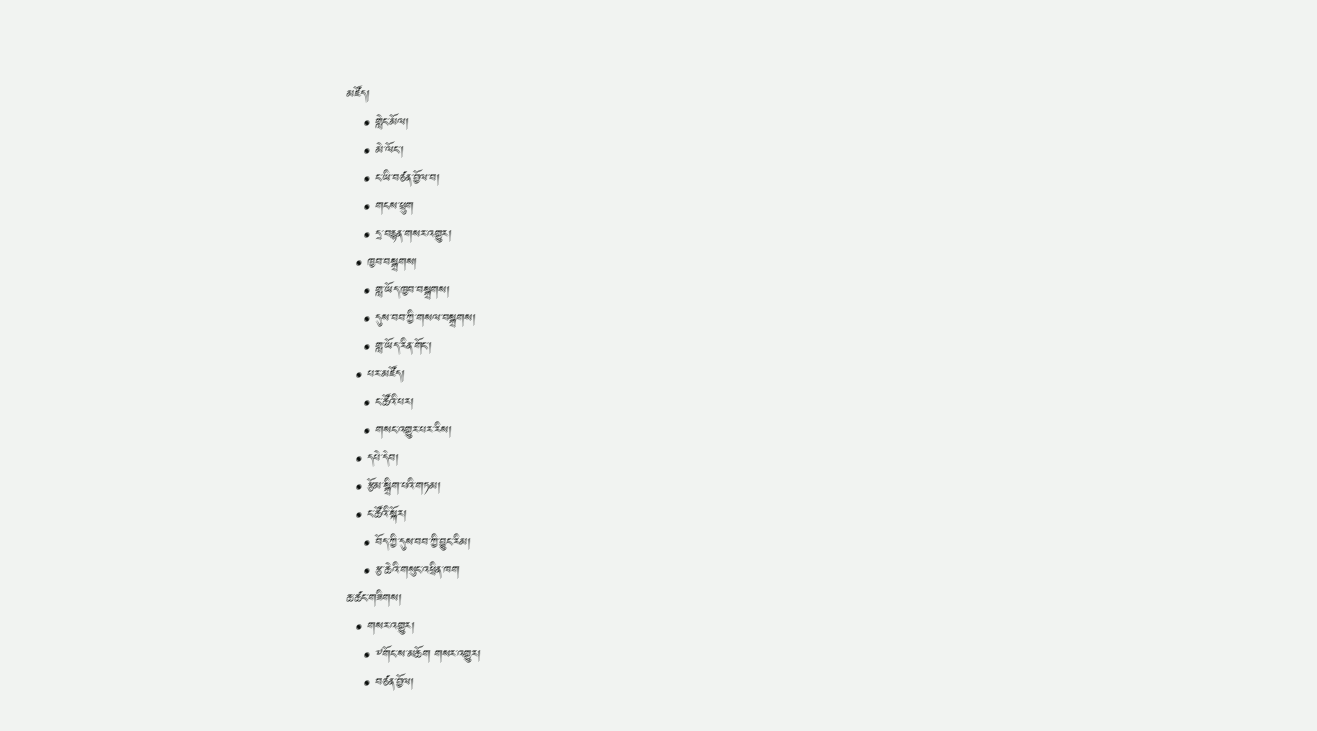མཛོད།
    • གླེང་མོལ།
    • མེ་ལོང་།
    • ང་ཡི་བཙན་བྱོལ་བ།
    • གངས་ཕྲུག
    • དྲ་བརྙན་གསར་འགྱུར།
  • ཁྱབ་བསྒྲགས།
    • གླ་ཡོད་ཁྱབ་བསྒྲགས།
    • དུས་བབ་ཀྱི་གསལ་བསྒྲགས།
    • གླ་ཡོད་རིན་གོང་།
  • པར་མཛོད།
    • ང་ཚོའི་པར།
    • གསང་འགྱུར་པར་རིས།
  • དཔེ་དེབ།
  • རྩོམ་སྒྲིག་པའི་གཏམ།
  • ང་ཚོའི་སྐོར།
    • བོད་ཀྱི་དུས་བབ་ཀྱི་བྱུང་རིམ།
    • རྩ་ཆེའི་གསུང་འཕྲིན་ཁག
ཆ་ཚང་གཟིགས།
  • གསར་འགྱུར།
    • ༸གོང་ས་མཆོག གསར་འགྱུར།
    • བཙན་བྱོལ།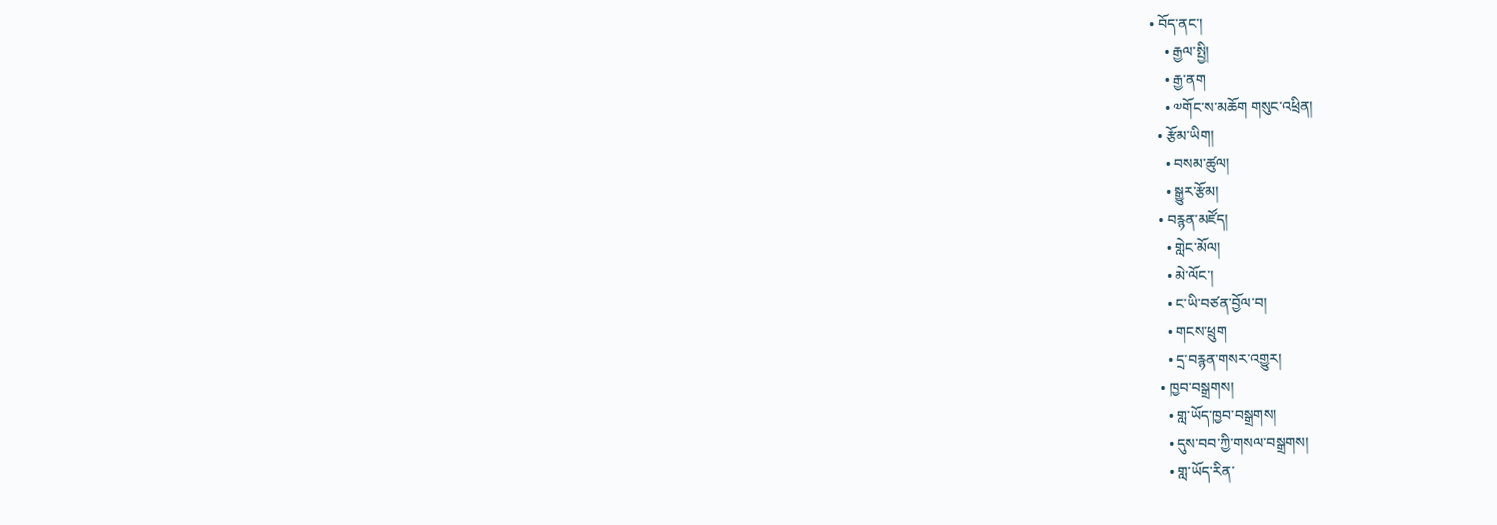• བོད་ནང་།
    • རྒྱལ་སྤྱི།
    • རྒྱ་ནག
    • ༧གོང་ས་མཆོག གསུང་འཕྲིན།
  • རྩོམ་ཡིག།
    • བསམ་ཚུལ།
    • སྒྱུར་རྩོམ།
  • བརྙན་མཛོད།
    • གླེང་མོལ།
    • མེ་ལོང་།
    • ང་ཡི་བཙན་བྱོལ་བ།
    • གངས་ཕྲུག
    • དྲ་བརྙན་གསར་འགྱུར།
  • ཁྱབ་བསྒྲགས།
    • གླ་ཡོད་ཁྱབ་བསྒྲགས།
    • དུས་བབ་ཀྱི་གསལ་བསྒྲགས།
    • གླ་ཡོད་རིན་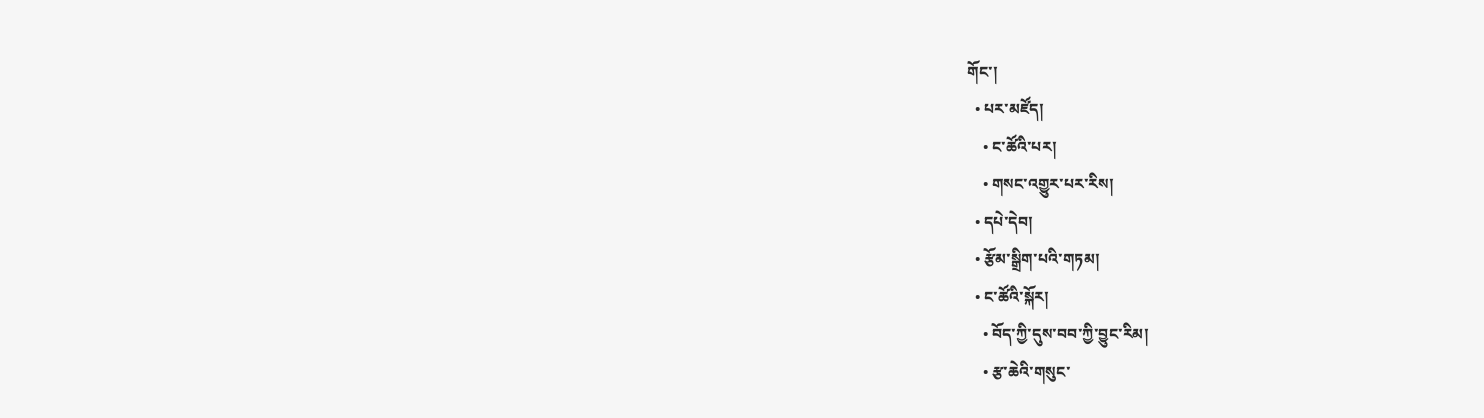གོང་།
  • པར་མཛོད།
    • ང་ཚོའི་པར།
    • གསང་འགྱུར་པར་རིས།
  • དཔེ་དེབ།
  • རྩོམ་སྒྲིག་པའི་གཏམ།
  • ང་ཚོའི་སྐོར།
    • བོད་ཀྱི་དུས་བབ་ཀྱི་བྱུང་རིམ།
    • རྩ་ཆེའི་གསུང་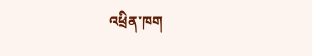འཕྲིན་ཁག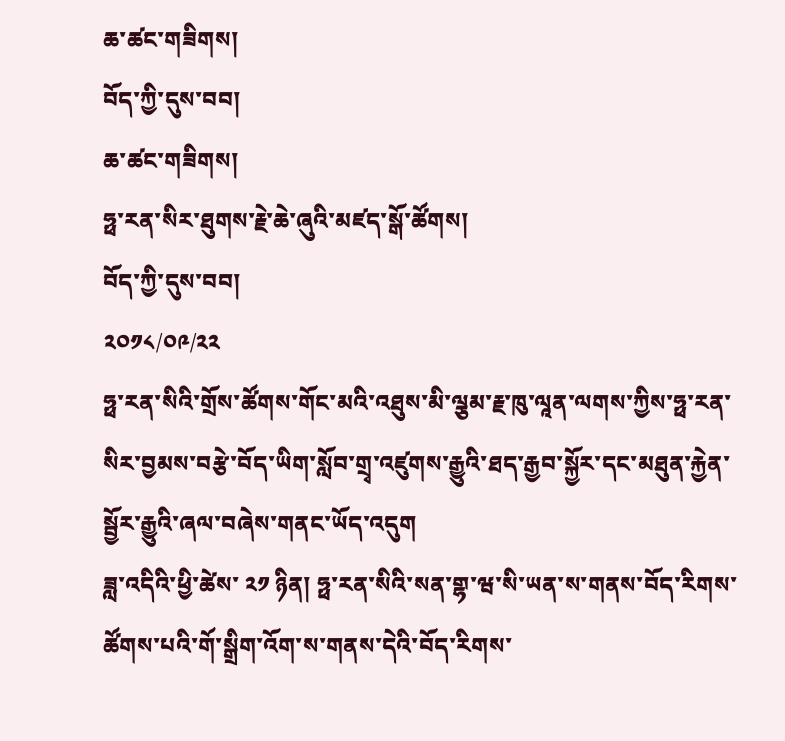ཆ་ཚང་གཟིགས།
བོད་ཀྱི་དུས་བབ།
ཆ་ཚང་གཟིགས།
ཧྥ་རན་སིར་ཐུགས་རྗེ་ཆེ་ཞུའི་མཛད་སྒོ་ཚོགས།
བོད་ཀྱི་དུས་བབ།
༢༠༡༨/༠༩/༢༢
ཧྥ་རན་སིའི་གྲོས་ཚོགས་གོང་མའི་འཐུས་མི་ལྕམ་རྗ་ཁུ་ལཱན་ལགས་ཀྱིས་ཧྥ་རན་སིར་བྱམས་བརྩེ་བོད་ཡིག་སློབ་གྲྭ་འཛུགས་རྒྱུའི་ཐད་རྒྱབ་སྐྱོར་དང་མཐུན་རྐྱེན་སྦྱོར་རྒྱུའི་ཞལ་བཞེས་གནང་ཡོད་འདུག
ཟླ་འདིའི་ཕྱི་ཚེས་ ༢༡ ཉིན། ཧྥ་རན་སིའི་སན་གྷ་ཝ་སི་ཡན་ས་གནས་བོད་རིགས་ཚོགས་པའི་གོ་སྒྲིག་འོག་ས་གནས་དེའི་བོད་རིགས་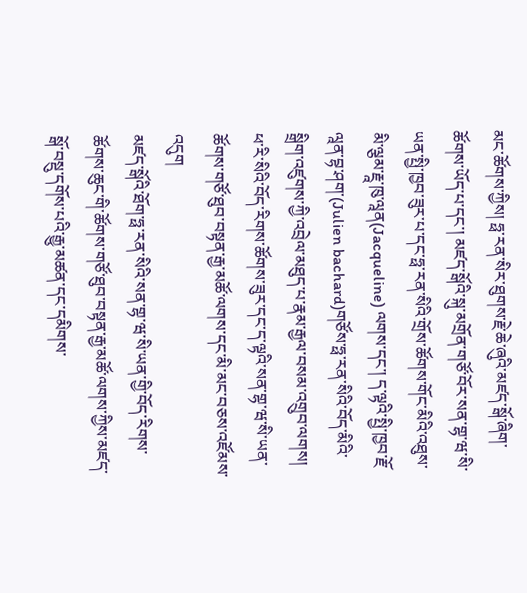མང་ཚོགས་ཀྱིས། ཧྥ་རན་སིར་ཐུགས་རྗེ་ཆེ་ཞུའི་མཛད་སྒོ་ཞིག་ཚོགས་ཡོད་པ་དང་། མཛད་སྒོའི་སྐུ་མགྲོན་གཙོ་བོར་སན་གྷ་ཝ་སི་ཡན་སྤྱི་ཁྱབ་ཟུར་པ་དང་ཧྥ་རན་སིའི་གྲོས་ཚོགས་གོང་མིའི་འཐུས་མི་ལྕམ་རྗཱ་ཁུ་ལཱན(Jacqueline) ལགས་དང་། ད་ལྟའི་སྤྱི་ཁྱབ་རྗོ་ལཱན་བྷ་ཤག་(Julien bachard)གཙོས་ཧྥ་རན་སིའི་བོད་མིའི་སྒྲིག་འཛུགས་ཀྱི་འབྲེལ་མཐུད་པ་རྣམ་རྒྱལ་བསམ་འགྲུབ་ལགས། ཕ་རི་སིའི་བོད་རིགས་ཚོགས་ཟུར་དང་ད་ལྟའི་སན་གྷ་ཝ་སི་ཡན་ཚོགས་གཙོ་ཐུབ་བསྟན་རྒྱ་མཚོ་ལགས་དང་མི་མང་བཅས་འཛོམས་འདུག
མཛད་སྒོའི་ཐོག་ཧྥ་རན་སིའི་སན་གྷ་ཝ་སི་ཡན་གྱི་བོད་རིགས་ཚོགས་ཆུང་གི་ཚོགས་གཙོ་ཐུབ་བསྟན་རྒྱ་མཚོ་ལགས་ཀྱིས་མཛད་སྒོ་བསྡུ་དགོས་པའི་རྒྱུ་མཚན་དང་དམིགས་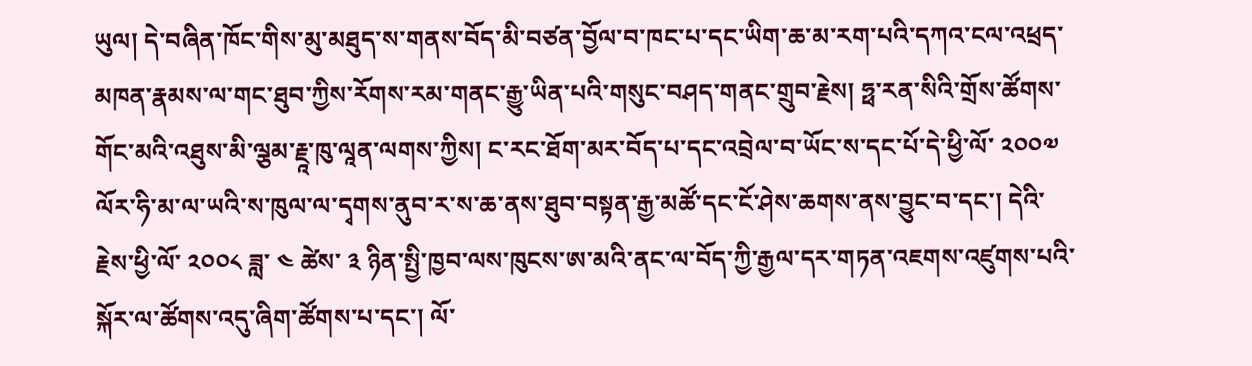ཡུལ། དེ་བཞིན་ཁོང་གིས་མུ་མཐུད་ས་གནས་བོད་མི་བཙན་བྱོལ་བ་ཁང་པ་དང་ཡིག་ཆ་མ་རག་པའི་དཀའ་ངལ་འཕྲད་མཁན་རྣམས་ལ་གང་ཐུབ་ཀྱིས་རོགས་རམ་གནང་རྒྱུ་ཡིན་པའི་གསུང་བཤད་གནང་གྲུབ་རྗེས། ཧྥ་རན་སིའི་གྲོས་ཚོགས་གོང་མའི་འཐུས་མི་ལྕམ་རྗཱ་ཁུ་ལཱན་ལགས་ཀྱིས། ང་རང་ཐོག་མར་བོད་པ་དང་འབྲེལ་བ་ཡོང་ས་དང་པོ་དེ་ཕྱི་ལོ་ ༢༠༠༧ ལོར་ཧི་མ་ལ་ཡའི་ས་ཁུལ་ལ་དྭགས་ནུབ་ར་ས་ཆ་ནས་ཐུབ་བསྟན་རྒྱ་མཚོ་དང་ངོ་ཤེས་ཆགས་ནས་བྱུང་བ་དང་། དེའི་རྗེས་ཕྱི་ལོ་ ༢༠༠༨ ཟླ་ ༤ ཚེས་ ༣ ཉིན་སྤྱི་ཁྱབ་ལས་ཁུངས་ཨ་མའི་ནང་ལ་བོད་ཀྱི་རྒྱལ་དར་གཏན་འཇགས་འཛུགས་པའི་སྐོར་ལ་ཚོགས་འདུ་ཞིག་ཚོགས་པ་དང་། ལོ་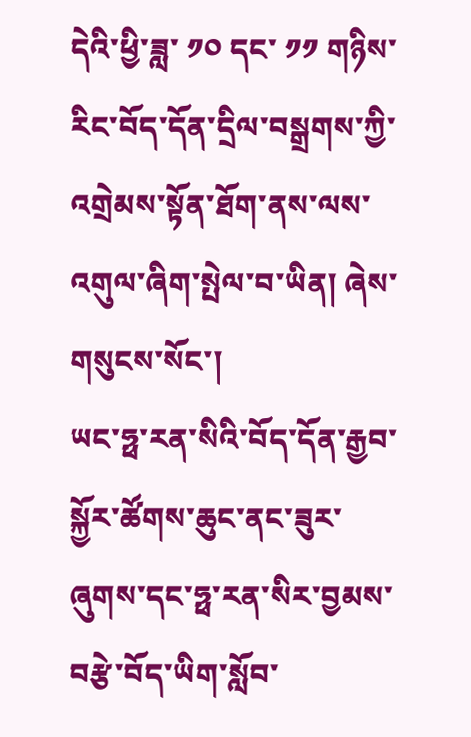དེའི་ཕྱི་ཟླ་ ༡༠ དང་ ༡༡ གཉིས་རིང་བོད་དོན་དྲིལ་བསྒྲགས་ཀྱི་འགྲེམས་སྟོན་ཐོག་ནས་ལས་འགུལ་ཞིག་སྤེལ་བ་ཡིན། ཞེས་གསུངས་སོང་།
ཡང་ཧྥ་རན་སིའི་བོད་དོན་རྒྱབ་སྐྱོར་ཚོགས་ཆུང་ནང་ཟུར་ཞུགས་དང་ཧྥ་རན་སིར་བྱམས་བརྩེ་བོད་ཡིག་སློབ་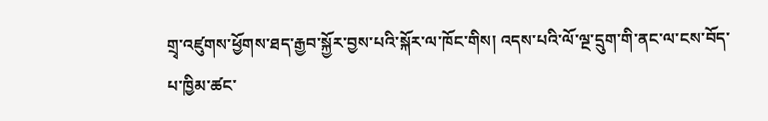གྲྭ་འཛུགས་ཕྱོགས་ཐད་རྒྱབ་སྐྱོར་བྱས་པའི་སྐོར་ལ་ཁོང་གིས། འདས་པའི་ལོ་ལྔ་དྲུག་གི་ནང་ལ་ངས་བོད་པ་ཁྱིམ་ཚང་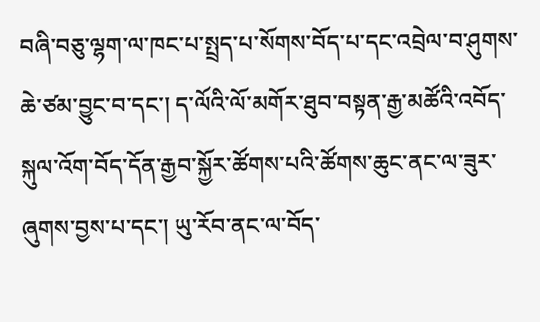བཞི་བཅུ་ལྷག་ལ་ཁང་པ་སྤྲད་པ་སོགས་བོད་པ་དང་འབྲེལ་བ་ཤུགས་ཆེ་ཙམ་བྱུང་བ་དང་། ད་ལོའི་ལོ་མགོར་ཐུབ་བསྟན་རྒྱ་མཚོའི་འབོད་སྐུལ་འོག་བོད་དོན་རྒྱབ་སྐྱོར་ཚོགས་པའི་ཚོགས་ཆུང་ནང་ལ་ཟུར་ཞུགས་བྱས་པ་དང་། ཡུ་རོབ་ནང་ལ་བོད་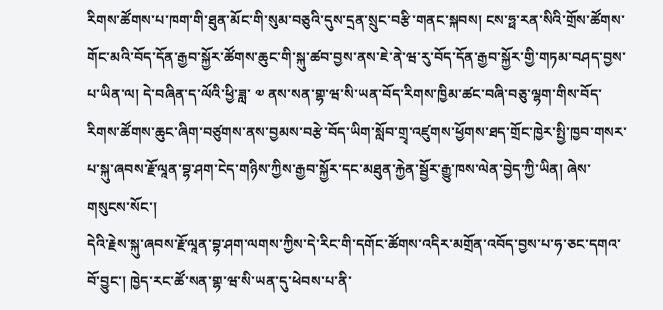རིགས་ཚོགས་པ་ཁག་གི་ཐུན་མོང་གི་སུམ་བཅུའི་དུས་དྲན་སྲུང་བརྩི་གནང་སྐབས། ངས་ཧྥ་རན་སིའི་གྲོས་ཚོགས་གོང་མའི་བོད་དོན་རྒྱབ་སྐྱོར་ཚོགས་ཆུང་གི་སྐུ་ཚབ་བྱས་ནས་ཇེ་ནེ་ཝ་རུ་བོད་དོན་རྒྱབ་སྐྱོར་གྱི་གཏམ་བཤད་བྱས་པ་ཡིན་ལ། དེ་བཞིན་ད་ལོའི་ཕྱི་ཟླ་ ༧ ནས་སན་གྷ་ཝ་སི་ཡན་བོད་རིགས་ཁྱིམ་ཚང་བཞི་བཅུ་ལྷག་གིས་བོད་རིགས་ཚོགས་ཆུང་ཞིག་བཙུགས་ནས་བྱམས་བརྩེ་བོད་ཡིག་སློབ་གྲྭ་འཛུགས་ཕྱོགས་ཐད་གྲོང་ཁྱེར་སྤྱི་ཁྱབ་གསར་པ་སྐུ་ཞབས་རྗོ་ལཱན་བྷ་ཤག་ངེད་གཉིས་ཀྱིས་རྒྱབ་སྐྱོར་དང་མཐུན་རྐྱེན་སྦྱོར་རྒྱུ་ཁས་ལེན་བྱེད་ཀྱི་ཡིན། ཞེས་གསུངས་སོང་།
དེའི་རྗེས་སྐུ་ཞབས་རྗོ་ལཱན་བྷ་ཤག་ལགས་ཀྱིས་དེ་རིང་གི་དགོང་ཚོགས་འདིར་མགྲོན་འབོད་བྱས་པ་ཧ་ཅང་དགའ་བོ་བྱུང་། ཁྱེད་རང་ཚོ་སན་གྷ་ཝ་སི་ཡན་དུ་ཕེབས་པ་ནི་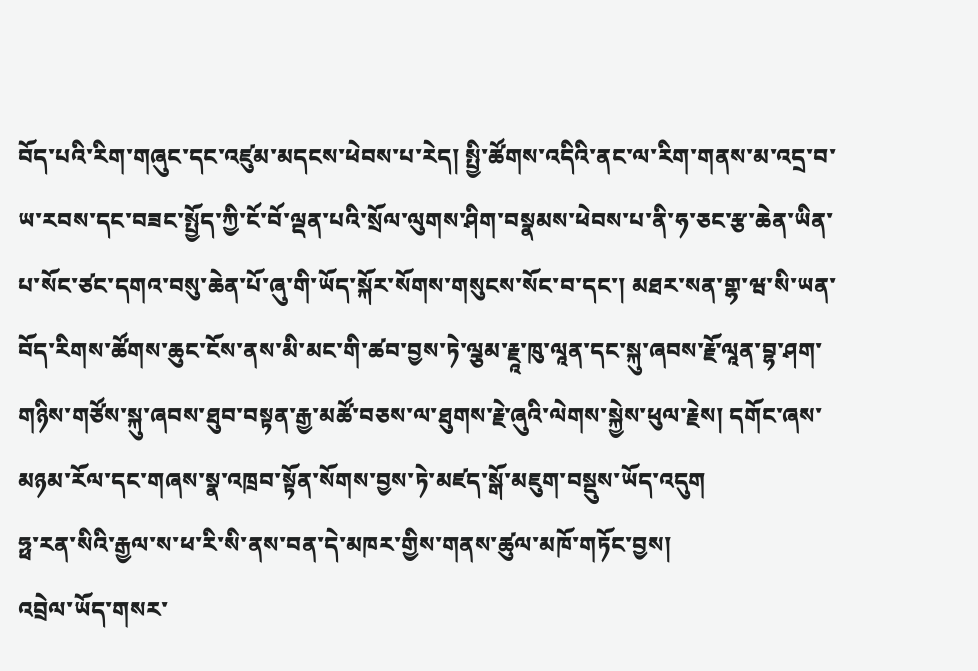བོད་པའི་རིག་གཞུང་དང་འཛུམ་མདངས་ཕེབས་པ་རེད། སྤྱི་ཚོགས་འདིའི་ནང་ལ་རིག་གནས་མ་འདྲ་བ་ཡ་རབས་དང་བཟང་སྤྱོད་ཀྱི་ངོ་བོ་ལྡན་པའི་སྲོལ་ལུགས་ཤིག་བསྣམས་ཕེབས་པ་ནི་ཧ་ཅང་རྩ་ཆེན་ཡིན་པ་སོང་ཙང་དགའ་བསུ་ཆེན་པོ་ཞུ་གི་ཡོད་སྐོར་སོགས་གསུངས་སོང་བ་དང་། མཐར་སན་གྷ་ཝ་སི་ཡན་བོད་རིགས་ཚོགས་ཆུང་ངོས་ནས་མི་མང་གི་ཚབ་བྱས་ཏེ་ལྕམ་རྗཱ་ཁུ་ལཱན་དང་སྐུ་ཞབས་རྗོ་ལཱན་བྷ་ཤག་གཉིས་གཙོས་སྐུ་ཞབས་ཐུབ་བསྟན་རྒྱ་མཚོ་བཅས་ལ་ཐུགས་རྗེ་ཞུའི་ལེགས་སྐྱེས་ཕུལ་རྗེས། དགོང་ཞས་མཉམ་རོལ་དང་གཞས་སྣ་འཁྲབ་སྟོན་སོགས་བྱས་ཏེ་མཛད་སྒོ་མཇུག་བསྡུས་ཡོད་འདུག
ཧྥ་རན་སིའི་རྒྱལ་ས་ཕ་རི་སི་ནས་བན་དེ་མཁར་གྱིས་གནས་ཚུལ་མཁོ་གཏོང་བྱས།
འབྲེལ་ཡོད་གསར་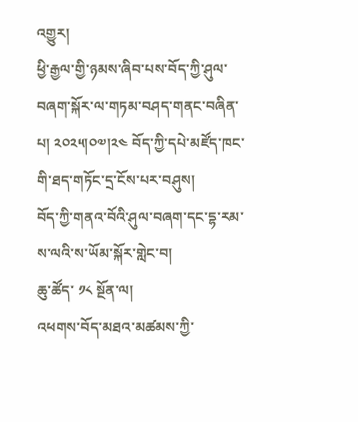འགྱུར།
ཕྱི་རྒྱལ་གྱི་ཉམས་ཞིབ་པས་བོད་ཀྱི་ཤུལ་བཞག་སྐོར་ལ་གཏམ་བཤད་གནང་བཞིན་པ། ༢༠༢༥།༠༧།༢༤ བོད་ཀྱི་དཔེ་མཛོད་ཁང་གི་ཐད་གཏོང་དྲ་ངོས་པར་བཤུས།
བོད་ཀྱི་གནའ་བོའི་ཤུལ་བཞག་དང་དྷ་རམ་ས་ལའི་ས་ཡོམ་སྐོར་གླེང་བ།
ཆུ་ཚོད་ ༡༨ སྔོན་ལ།
འཕགས་བོད་མཐའ་མཚམས་ཀྱི་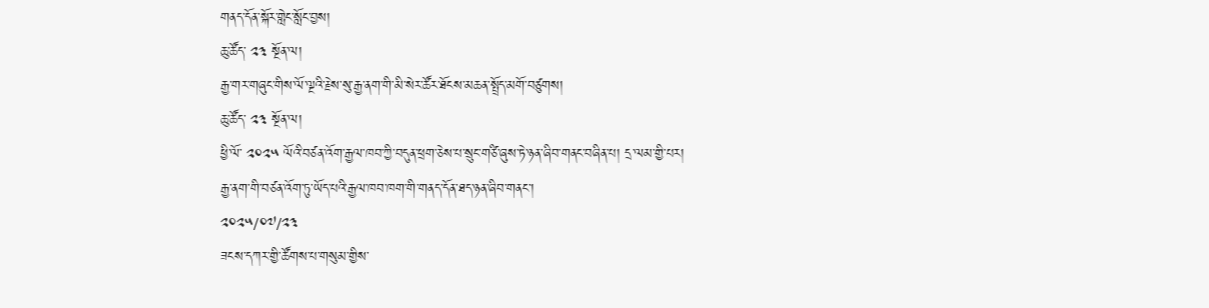གནད་དོན་སྐོར་གླེང་སློང་བྱས།
ཆུ་ཚོད་ ༢༣ སྔོན་ལ།
རྒྱ་གར་གཞུང་གིས་ལོ་ལྔའི་རྗེས་སུ་རྒྱ་ནག་གི་མི་སེར་ཚོར་ཐོངས་མཆན་སྤྲོད་མགོ་བཙུགས།
ཆུ་ཚོད་ ༢༣ སྔོན་ལ།
ཕྱི་ལོ་ ༢༠༢༥ ལོའི་བཙན་འོག་རྒྱལ་ཁབ་ཀྱི་བདུན་ཕྲག་ཅེས་པ་སྲུང་གཙི་ཞུས་ཏེ་ཉན་ཞིབ་གནང་བཞིན་པ། དྲ་ལམ་གྱི་པར།
རྒྱ་ནག་གི་བཙན་འོག་ཏུ་ཡོད་པའི་རྒྱལ་ཁབ་ཁག་གི་གནད་དོན་ཐད་ཉན་ཞིབ་གནང་།
༢༠༢༥/༠༧/༢༣
ཟངས་དཀར་གྱི་ཚོགས་པ་གསུམ་གྱིས་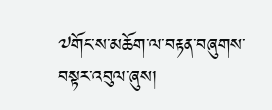༧གོང་ས་མཆོག་ལ་བརྟན་བཞུགས་བསྟར་འབུལ་ཞུས།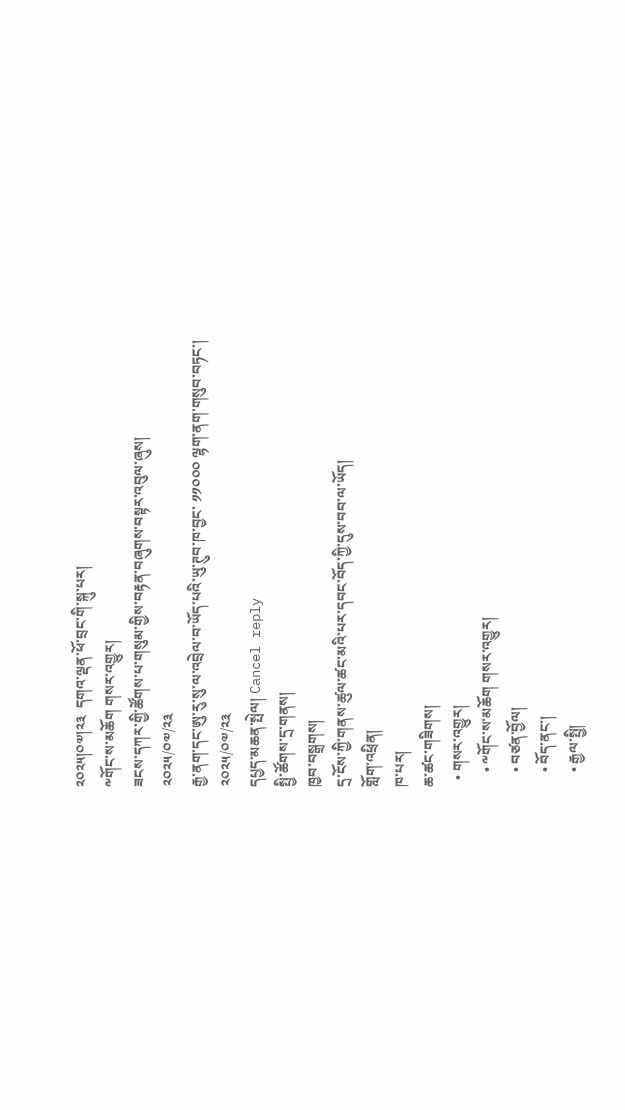༢༠༢༥།༠༧།༢༣  དགའ་ལྡན་ཕོ་བྲང་གི་སྐུ་པར།
༸གོང་ས་མཆོག གསར་འགྱུར།
ཟངས་དཀར་གྱི་ཚོགས་པ་གསུམ་གྱིས་བརྟན་བཞུགས་བསྟར་འབུལ་ཞུས།
༢༠༢༥/༠༧/༢༣
རྒྱ་ནག་དང་ཨུ་རུ་སུ་ལ་འབྲེལ་བ་ཡོད་པའི་ཡུ་ཊུབ་ཁ་བྱང་ ༡༡༠༠༠ ལྷག་ནག་གསུབ་བཏང་།
༢༠༢༥/༠༧/༢༣
དཔྱད་མཆན་སྤེལ། Cancel reply
སྤྱི་ཚོགས་དྲ་གནས།
ཁྱབ་བསྒྲགས།
དྲ་ངོས་ཀྱི་གནས་ཚུལ་ཚང་མའི་པར་དབང་བོད་ཀྱི་དུས་བབ་ལ་ཡོད།
གློག་འཕྲིན།
ཁ་པར།
ཆ་ཚང་གཟིགས།
  • གསར་འགྱུར།
    • ༸གོང་ས་མཆོག གསར་འགྱུར།
    • བཙན་བྱོལ།
    • བོད་ནང་།
    • རྒྱལ་སྤྱི།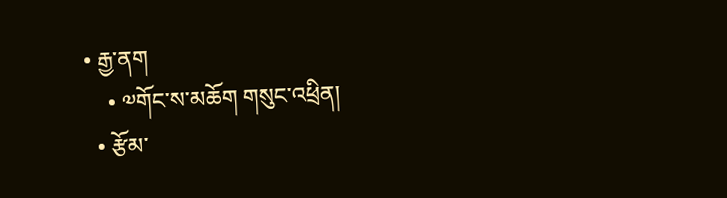• རྒྱ་ནག
    • ༧གོང་ས་མཆོག གསུང་འཕྲིན།
  • རྩོམ་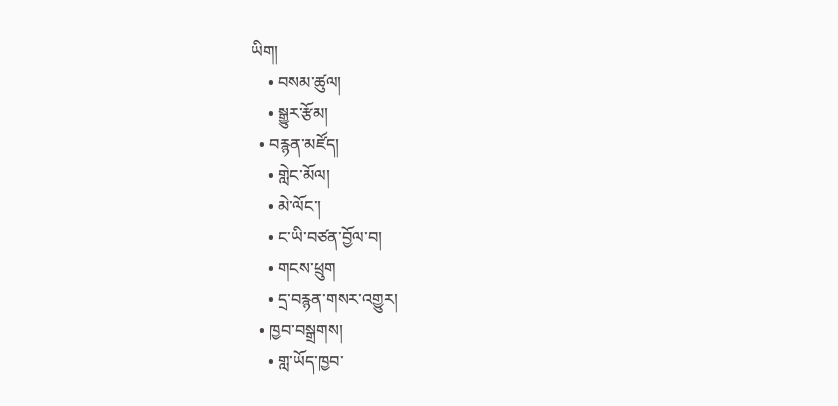ཡིག།
    • བསམ་ཚུལ།
    • སྒྱུར་རྩོམ།
  • བརྙན་མཛོད།
    • གླེང་མོལ།
    • མེ་ལོང་།
    • ང་ཡི་བཙན་བྱོལ་བ།
    • གངས་ཕྲུག
    • དྲ་བརྙན་གསར་འགྱུར།
  • ཁྱབ་བསྒྲགས།
    • གླ་ཡོད་ཁྱབ་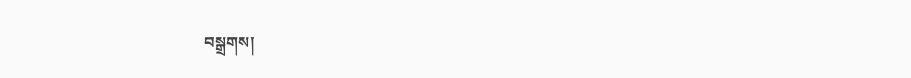བསྒྲགས།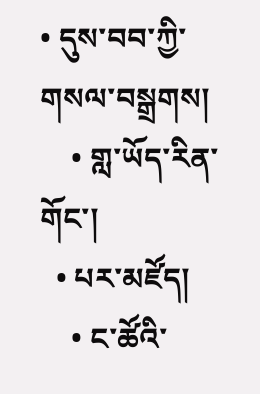• དུས་བབ་ཀྱི་གསལ་བསྒྲགས།
    • གླ་ཡོད་རིན་གོང་།
  • པར་མཛོད།
    • ང་ཚོའི་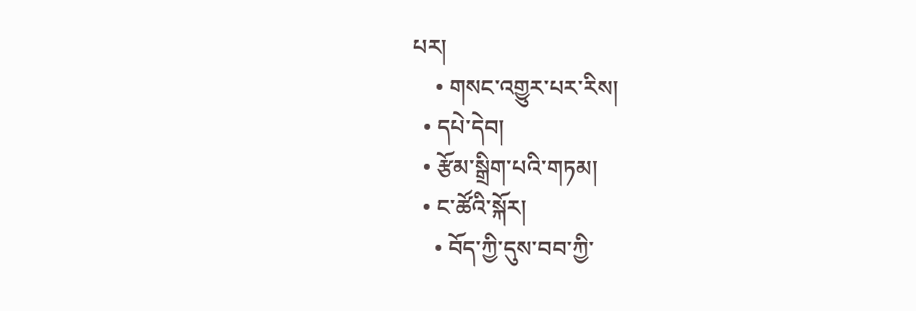པར།
    • གསང་འགྱུར་པར་རིས།
  • དཔེ་དེབ།
  • རྩོམ་སྒྲིག་པའི་གཏམ།
  • ང་ཚོའི་སྐོར།
    • བོད་ཀྱི་དུས་བབ་ཀྱི་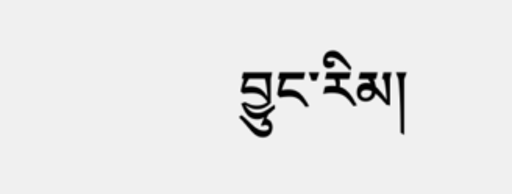བྱུང་རིམ།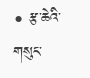• རྩ་ཆེའི་གསུང་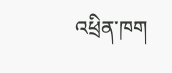འཕྲིན་ཁག